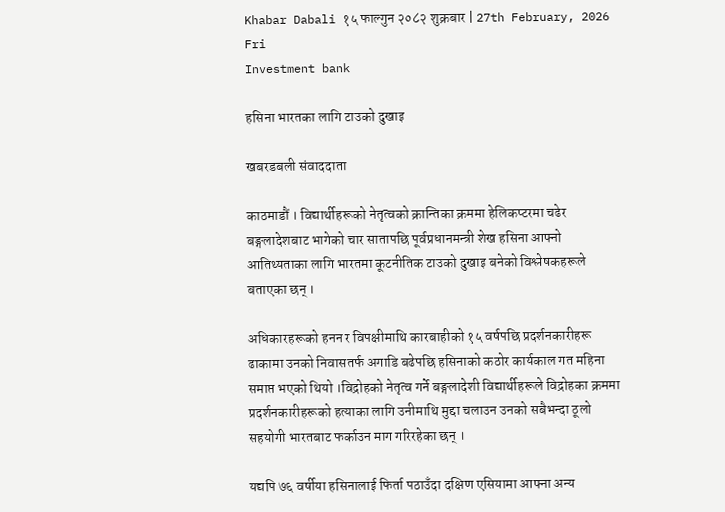Khabar Dabali १५ फाल्गुन २०८२ शुक्रबार | 27th February, 2026 Fri
Investment bank

हसिना भारतका लागि टाउको दुखाइ

खबरडबली संवाददाता

काठमाडौं । विद्यार्थीहरूको नेतृत्वको क्रान्तिका क्रममा हेलिकप्टरमा चढेर बङ्गलादेशबाट भागेको चार सातापछि पूर्वप्रधानमन्त्री शेख हसिना आफ्नो आतिथ्यताका लागि भारतमा कूटनीतिक टाउको दुखाइ बनेको विश्लेषकहरूले बताएका छन् ।

अधिकारहरूको हनन र विपक्षीमाथि कारबाहीको १५ वर्षपछि प्रदर्शनकारीहरू ढाकामा उनको निवासतर्फ अगाडि बढेपछि हसिनाको कठोर कार्यकाल गत महिना समाप्त भएको थियो ।विद्रोहको नेतृत्व गर्ने बङ्गलादेशी विद्यार्थीहरूले विद्रोहका क्रममा प्रदर्शनकारीहरूको हत्याका लागि उनीमाथि मुद्दा चलाउन उनको सबैभन्दा ठूलो सहयोगी भारतबाट फर्काउन माग गरिरहेका छन् ।

यद्यपि ७६ वर्षीया हसिनालाई फिर्ता पठाउँदा दक्षिण एसियामा आफ्ना अन्य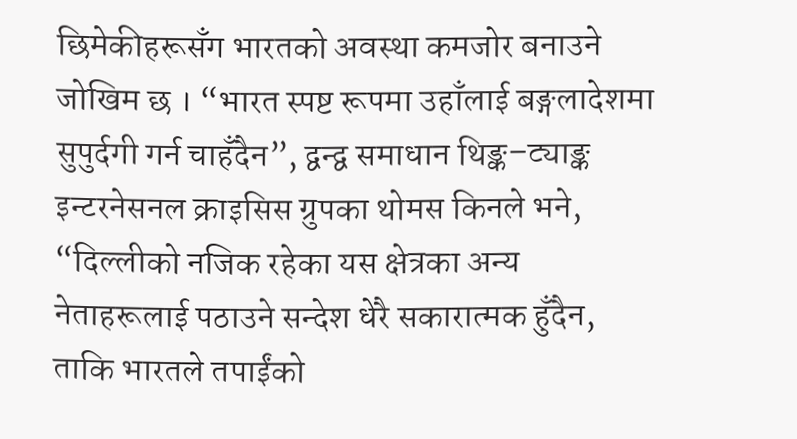छिमेकीहरूसँग भारतको अवस्था कमजोर बनाउने जोखिम छ । “भारत स्पष्ट रूपमा उहाँलाई बङ्गलादेशमा सुपुर्दगी गर्न चाहँदैन”, द्वन्द्व समाधान थिङ्क–ट्याङ्क इन्टरनेसनल क्राइसिस ग्रुपका थोमस किनले भने, “दिल्लीको नजिक रहेका यस क्षेत्रका अन्य नेताहरूलाई पठाउने सन्देश धेरै सकारात्मक हुँदैन, ताकि भारतले तपाईंको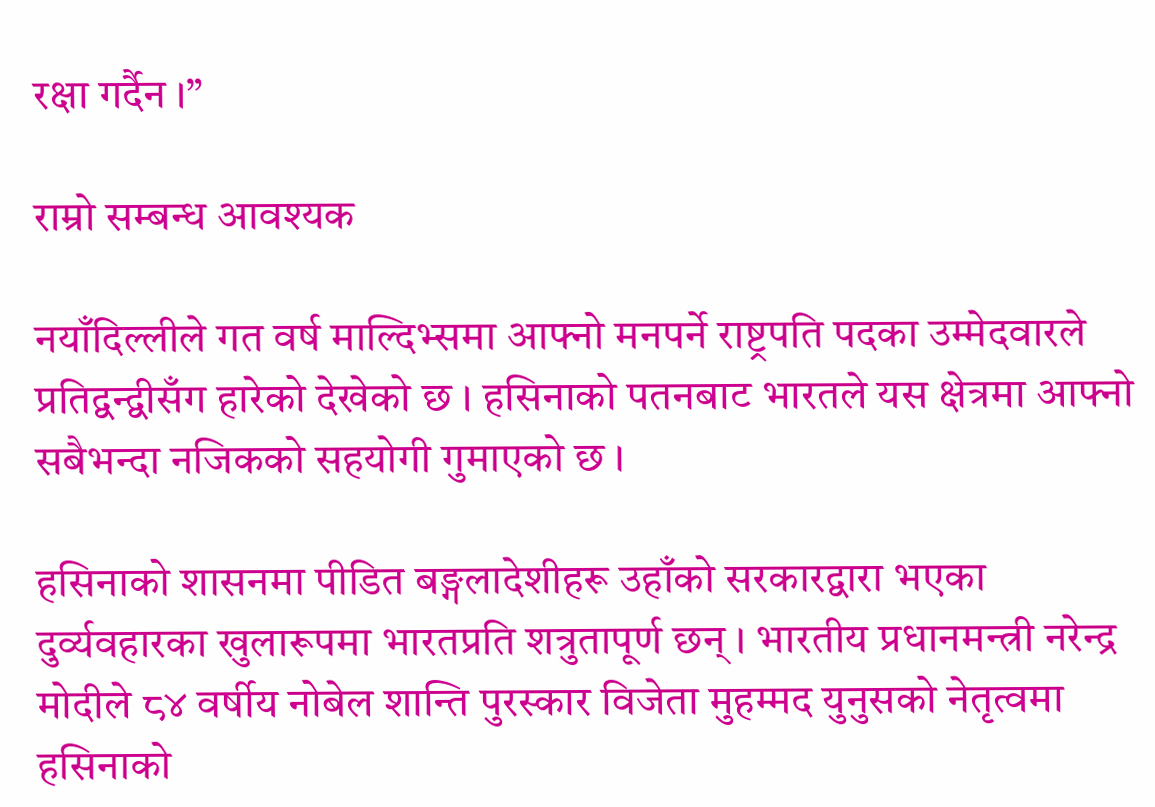रक्षा गर्दैन ।”

राम्रो सम्बन्ध आवश्यक

नयाँदिल्लीले गत वर्ष माल्दिभ्समा आफ्नो मनपर्ने राष्ट्रपति पदका उम्मेदवारले प्रतिद्वन्द्वीसँग हारेको देखेको छ । हसिनाको पतनबाट भारतले यस क्षेत्रमा आफ्नो सबैभन्दा नजिकको सहयोगी गुमाएको छ ।

हसिनाको शासनमा पीडित बङ्गलादेशीहरू उहाँको सरकारद्वारा भएका दुर्व्यवहारका खुलारूपमा भारतप्रति शत्रुतापूर्ण छन् । भारतीय प्रधानमन्त्री नरेन्द्र मोदीले ८४ वर्षीय नोबेल शान्ति पुरस्कार विजेता मुहम्मद युनुसको नेतृत्वमा हसिनाको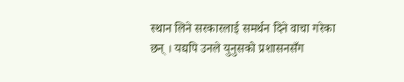स्थान लिने सरकारलाई समर्थन दिने वाचा गरेका छन् । यद्यपि उनले युनुसको प्रशासनसँग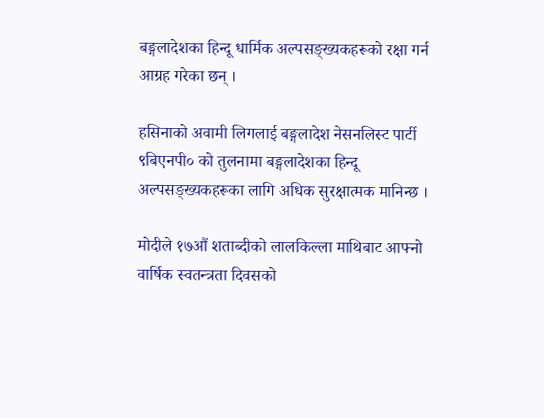बङ्गलादेशका हिन्दू धार्मिक अल्पसङ्ख्यकहरूको रक्षा गर्न आग्रह गरेका छन् ।

हसिनाको अवामी लिगलाई बङ्गलादेश नेसनलिस्ट पार्टी ९बिएनपी० को तुलनामा बङ्गलादेशका हिन्दू अल्पसङ्ख्यकहरूका लागि अधिक सुरक्षात्मक मानिन्छ ।

मोदीले १७औं शताब्दीको लालकिल्ला माथिबाट आफ्नो वार्षिक स्वतन्त्रता दिवसको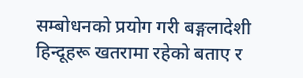सम्बोधनको प्रयोग गरी बङ्गलादेशी हिन्दूहरू खतरामा रहेको बताए र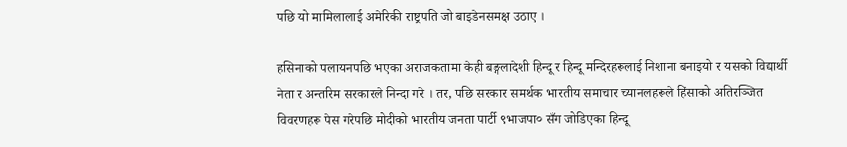पछि यो मामिलालाई अमेरिकी राष्ट्रपति जो बाइडेनसमक्ष उठाए ।

हसिनाको पलायनपछि भएका अराजकतामा केही बङ्गलादेशी हिन्दू र हिन्दू मन्दिरहरूलाई निशाना बनाइयो र यसको विद्यार्थी नेता र अन्तरिम सरकारले निन्दा गरे । तर, पछि सरकार समर्थक भारतीय समाचार च्यानलहरूले हिंसाको अतिरञ्जित विवरणहरू पेस गरेपछि मोदीको भारतीय जनता पार्टी ९भाजपा० सँग जोडिएका हिन्दू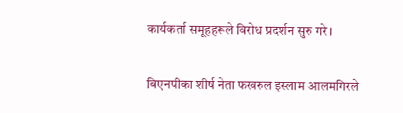कार्यकर्ता समूहहरूले विरोध प्रदर्शन सुरु गरे ।

बिएनपीका शीर्ष नेता फखरुल इस्लाम आलमगिरले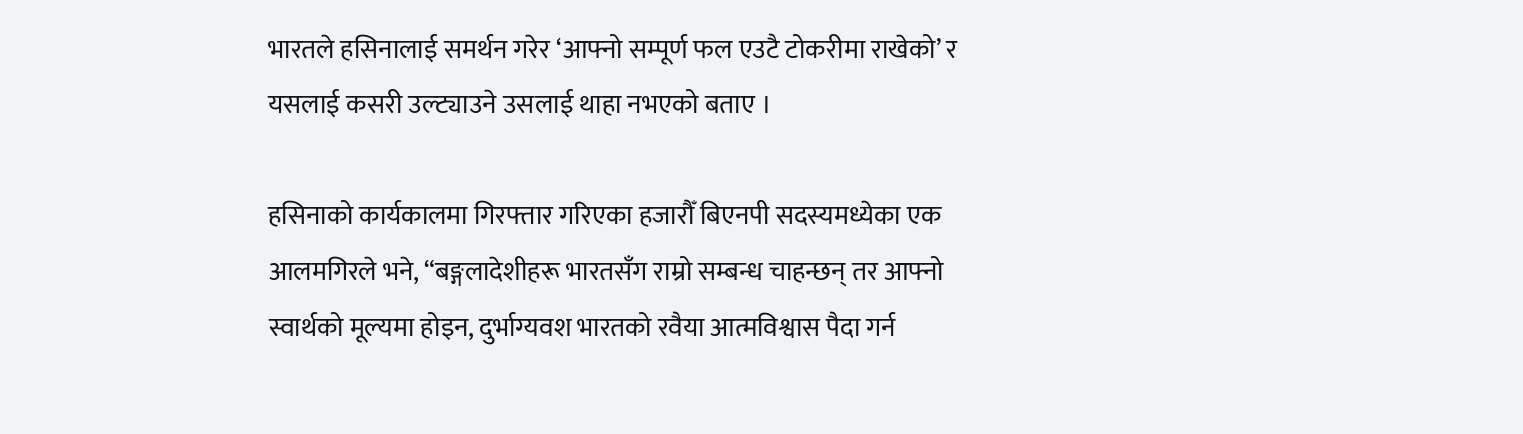भारतले हसिनालाई समर्थन गरेर ‘आफ्नो सम्पूर्ण फल एउटै टोकरीमा राखेको’ र यसलाई कसरी उल्ट्याउने उसलाई थाहा नभएको बताए ।

हसिनाको कार्यकालमा गिरफ्तार गरिएका हजारौँ बिएनपी सदस्यमध्येका एक आलमगिरले भने, “बङ्गलादेशीहरू भारतसँग राम्रो सम्बन्ध चाहन्छन् तर आफ्नो स्वार्थको मूल्यमा होइन, दुर्भाग्यवश भारतको रवैया आत्मविश्वास पैदा गर्न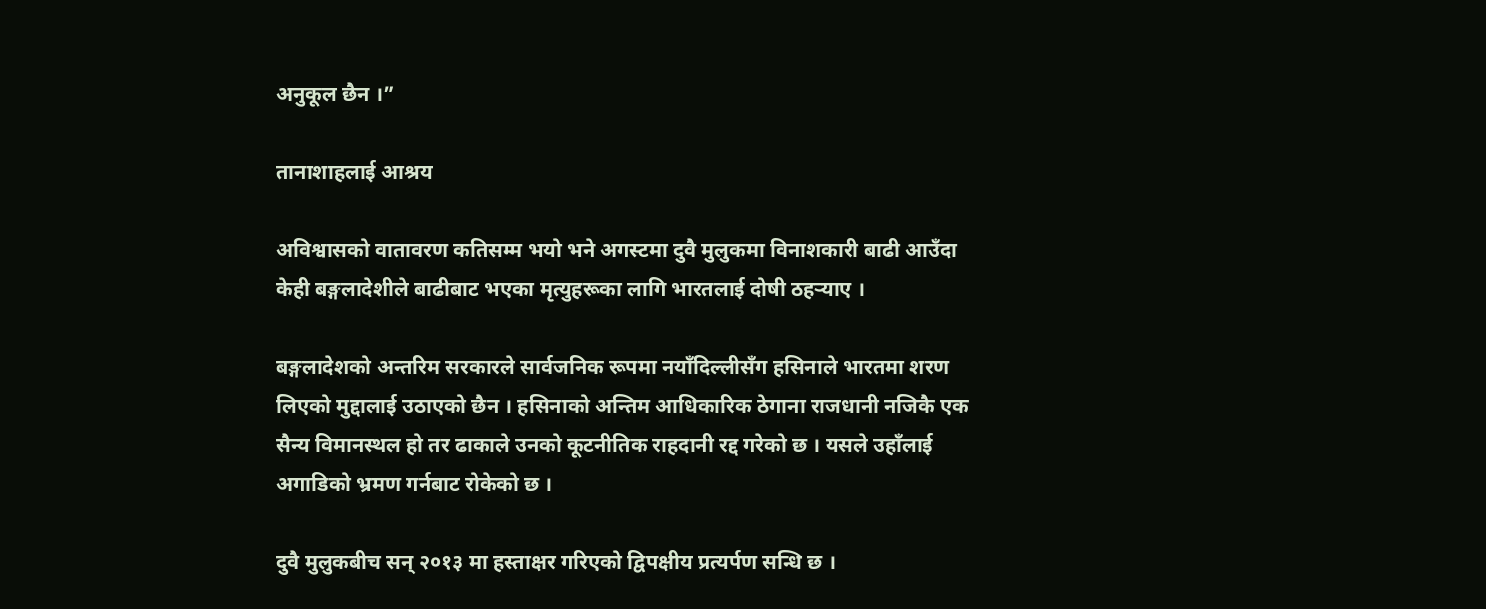अनुकूल छैन ।”

तानाशाहलाई आश्रय

अविश्वासको वातावरण कतिसम्म भयो भने अगस्टमा दुवै मुलुकमा विनाशकारी बाढी आउँदा केही बङ्गलादेशीले बाढीबाट भएका मृत्युहरूका लागि भारतलाई दोषी ठहर्‍याए ।

बङ्गलादेशको अन्तरिम सरकारले सार्वजनिक रूपमा नयाँदिल्लीसँग हसिनाले भारतमा शरण लिएको मुद्दालाई उठाएको छैन । हसिनाको अन्तिम आधिकारिक ठेगाना राजधानी नजिकै एक सैन्य विमानस्थल हो तर ढाकाले उनको कूटनीतिक राहदानी रद्द गरेको छ । यसले उहाँलाई अगाडिको भ्रमण गर्नबाट रोकेको छ ।

दुवै मुलुकबीच सन् २०१३ मा हस्ताक्षर गरिएको द्विपक्षीय प्रत्यर्पण सन्धि छ ।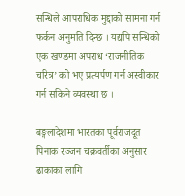सन्धिले आपराधिक मुद्दाको सामना गर्न फर्कन अनुमति दिन्छ । यद्यपि सन्धिको एक खण्डमा अपराध ‘राजनीतिक चरित्र’ को भए प्रत्यर्पण गर्न अस्वीकार गर्न सकिने व्यवस्था छ ।

बङ्गलादेशमा भारतका पूर्वराजदूत पिनाक रञ्जन चक्रवर्तीका अनुसार ढाकाका लागि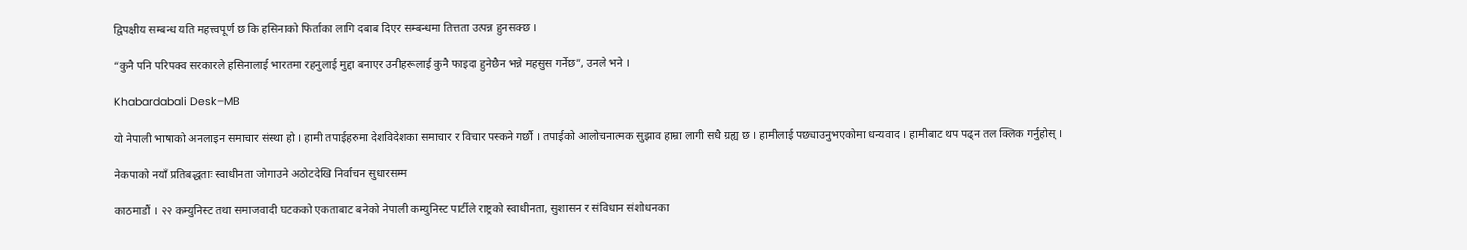द्विपक्षीय सम्बन्ध यति महत्त्वपूर्ण छ कि हसिनाको फिर्ताका लागि दबाब दिएर सम्बन्धमा तित्तता उत्पन्न हुनसक्छ ।

“कुनै पनि परिपक्व सरकारले हसिनालाई भारतमा रहनुलाई मुद्दा बनाएर उनीहरूलाई कुनै फाइदा हुनेछैन भन्ने महसुस गर्नेछ”, उनले भने ।

Khabardabali Desk–MB

यो नेपाली भाषाको अनलाइन समाचार संस्था हो । हामी तपाईहरुमा देशविदेशका समाचार र विचार पस्कने गर्छौ । तपाईको आलोचनात्मक सुझाव हाम्रा लागी सधै ग्रह्य छ । हामीलाई पछ्याउनुभएकोमा धन्यवाद । हामीबाट थप पढ्न तल क्लिक गर्नुहोस् ।

नेकपाको नयाँ प्रतिबद्धताः स्वाधीनता जोगाउने अठोटदेखि निर्वाचन सुधारसम्म

काठमाडौं । २२ कम्युनिस्ट तथा समाजवादी घटकको एकताबाट बनेको नेपाली कम्युनिस्ट पार्टीले राष्ट्रको स्वाधीनता, सुशासन र संविधान संशोधनका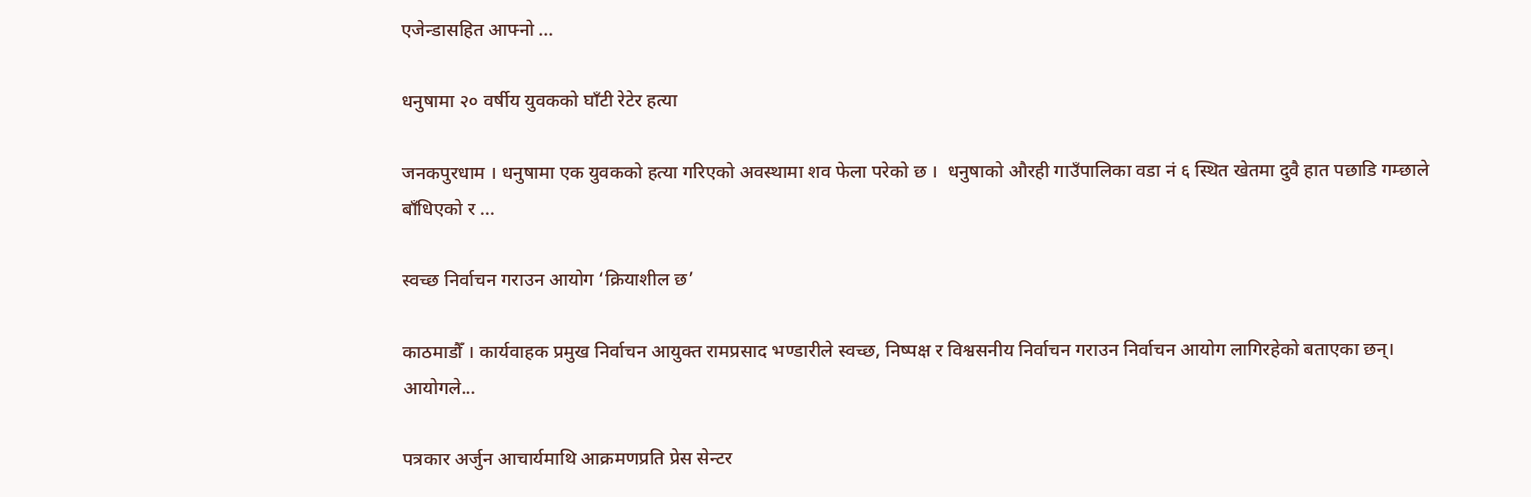एजेन्डासहित आफ्नो ...

धनुषामा २० वर्षीय युवकको घाँटी रेटेर हत्या

जनकपुरधाम । धनुषामा एक युवकको हत्या गरिएको अवस्थामा शव फेला परेको छ ।  धनुषाको औरही गाउँपालिका वडा नं ६ स्थित खेतमा दुवै हात पछाडि गम्छाले बाँधिएको र ...

स्वच्छ निर्वाचन गराउन आयोग ‘क्रियाशील छ’

काठमाडौँ । कार्यवाहक प्रमुख निर्वाचन आयुक्त रामप्रसाद भण्डारीले स्वच्छ, निष्पक्ष र विश्वसनीय निर्वाचन गराउन निर्वाचन आयोग लागिरहेको बताएका छन्। आयोगले...

पत्रकार अर्जुन आचार्यमाथि आक्रमणप्रति प्रेस सेन्टर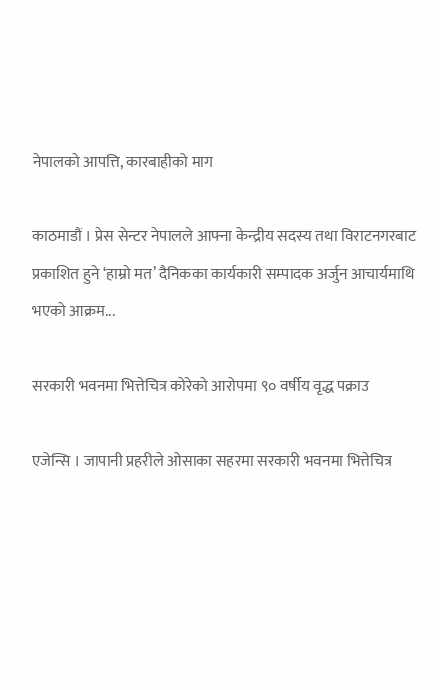नेपालको आपत्ति, कारबाहीको माग

काठमाडौं । प्रेस सेन्टर नेपालले आफ्ना केन्द्रीय सदस्य तथा विराटनगरबाट प्रकाशित हुने ‘हाम्रो मत’ दैनिकका कार्यकारी सम्पादक अर्जुन आचार्यमाथि भएको आक्रम...

सरकारी भवनमा भित्तेचित्र कोरेको आरोपमा ९० वर्षीय वृद्ध पक्राउ

एजेन्सि । जापानी प्रहरीले ओसाका सहरमा सरकारी भवनमा भित्तेचित्र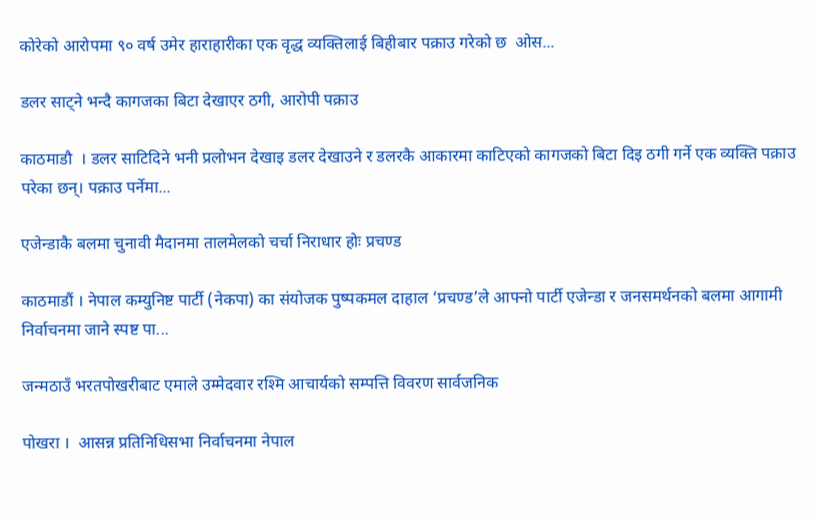कोरेको आरोपमा ९० वर्ष उमेर हाराहारीका एक वृद्ध व्यक्तिलाई बिहीबार पक्राउ गरेको छ  ओस...

डलर साट्ने भन्दै कागजका बिटा देखाएर ठगी, आरोपी पक्राउ

काठमाडौ  । डलर साटिदिने भनी प्रलोभन देखाइ डलर देखाउने र डलरकै आकारमा काटिएको कागजको बिटा दिइ ठगी गर्ने एक व्यक्ति पक्राउ परेका छन्। पक्राउ पर्नेमा...

एजेन्डाकै बलमा चुनावी मैदानमा तालमेलको चर्चा निराधार होः प्रचण्ड

काठमाडौं । नेपाल कम्युनिष्ट पार्टी (नेकपा) का संयोजक पुष्पकमल दाहाल ‘प्रचण्ड’ले आफ्नो पार्टी एजेन्डा र जनसमर्थनको बलमा आगामी निर्वाचनमा जाने स्पष्ट पा...

जन्मठाउँ भरतपोखरीबाट एमाले उम्मेदवार रश्मि आचार्यको सम्पत्ति विवरण सार्वजनिक

पोखरा ।  आसन्न प्रतिनिधिसभा निर्वाचनमा नेपाल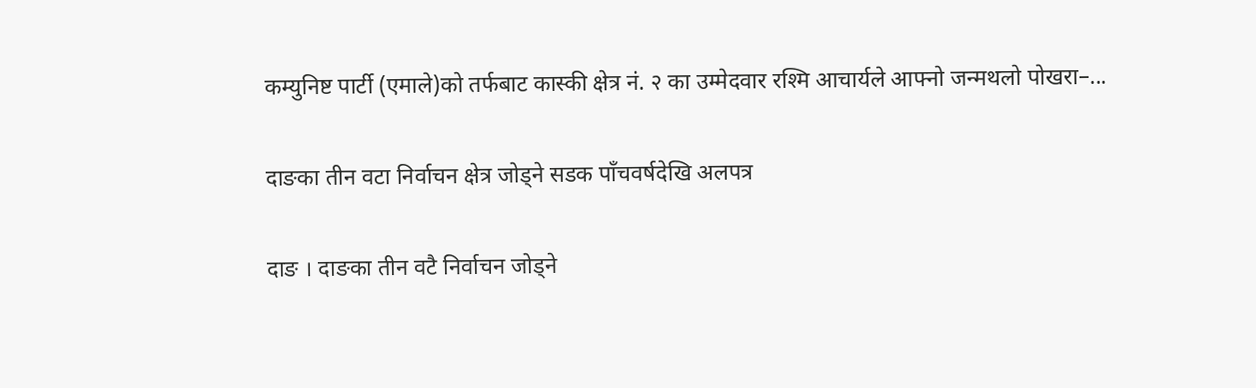कम्युनिष्ट पार्टी (एमाले)को तर्फबाट कास्की क्षेत्र नं. २ का उम्मेदवार रश्मि आचार्यले आफ्नो जन्मथलो पोखरा–...

दाङका तीन वटा निर्वाचन क्षेत्र जोड्ने सडक पाँचवर्षदेखि अलपत्र

दाङ । दाङका तीन वटै निर्वाचन जोड्ने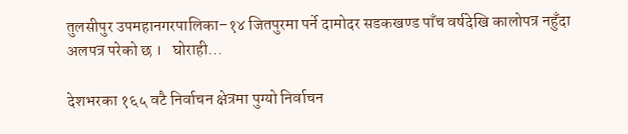तुलसीपुर उपमहानगरपालिका–१४ जितपुरमा पर्ने दामोदर सडकखण्ड पाँच वर्षदेखि कालोपत्र नहुँदा अलपत्र परेको छ ।   घोराही...

देशभरका १६५ वटै निर्वाचन क्षेत्रमा पुग्यो निर्वाचन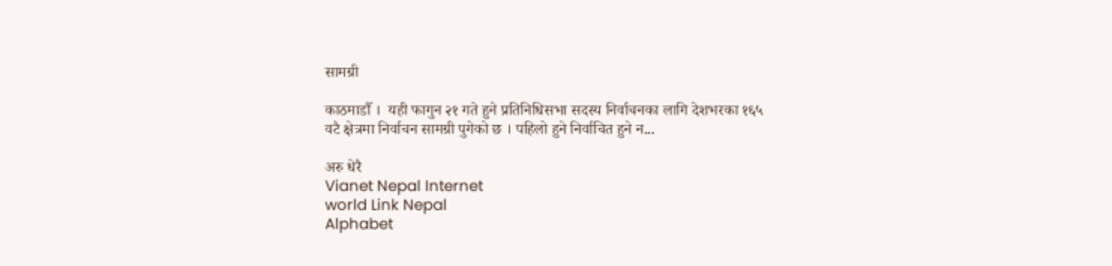सामग्री

काठमाडौँ ।  यही फागुन २१ गते हुने प्रतिनिधिसभा सदस्य निर्वाचनका लागि देशभरका १६५ वटै क्षेत्रमा निर्वाचन सामग्री पुगेको छ । पहिलो हुने निर्वाचित हुने न...

अरु धेरै
Vianet Nepal Internet
world Link Nepal
Alphabet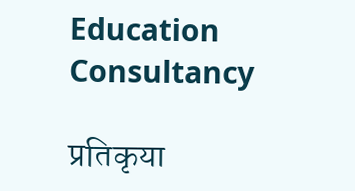Education Consultancy

प्रतिकृया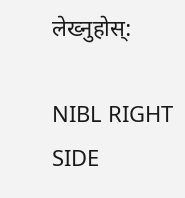लेख्नुहोस्:

NIBL RIGHT SIDE